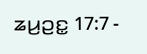ꤘꤣ꤬ꤑꤢ꤭ 17:7 -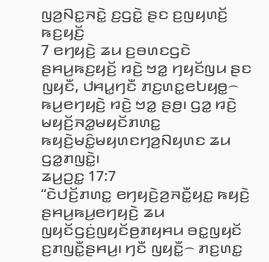ꤜꤤ꤬ꤡꤢ꤭ꤏꤢꤧ꤭ ꤢ꤬ꤞꤢꤧ꤭ ꤔꤢ ꤢ꤬ꤜꤟꤛꤢꤩ꤬ ꤒꤢ꤬ꤟꤢꤩ꤬
7 ꤕꤚꤟꤢꤧ꤬ ꤘꤣ ꤢ꤬ꤋꤛꤢꤞꤢꤧ ꤔꤌꤣ꤬ꤒꤢ꤬ꤟꤢꤩ꤬ ꤙꤢꤧ꤬ ꤠꤤ꤭ ꤚꤟꤢꤩꤜꤣ ꤔꤢ ꤜꤟꤢꤪ, ꤓꤌꤣ꤭ꤚꤢꤪ ꤊꤢ꤬ꤛꤢ꤭ꤕꤝꤟꤥ꤭꤮ ꤒꤣ꤬ꤕꤚꤟꤢꤧ꤬ ꤙꤢꤧ꤬ ꤠꤤ꤭ ꤔꤥ꤬꤯ ꤞꤤ꤭ ꤙꤢꤧ꤬ ꤗꤟꤢꤩ꤬ꤏꤤ꤭ꤗꤟꤢꤩꤊꤛꤢ꤭ ꤒꤟꤢꤧ꤬ꤗꤢꤨ꤭ꤗꤟꤛꤢꤚꤤ꤬ꤡꤟꤛꤢ ꤘꤣ ꤞꤤ꤭ꤊꤜꤢꤧ꤭꤯
ꤘꤣ꤬ꤑꤢ꤭ 17:7
“ꤢꤧꤓꤢꤩ꤬ꤊꤛꤢ꤭ ꤕꤚꤟꤢꤧ꤬ꤤ꤬ꤏꤢꤪ꤭ꤟꤢ꤭ ꤒꤟꤢꤧ꤬ ꤔꤌꤣ꤬ꤒꤣ꤬ꤕꤚꤟꤢꤧ꤬ ꤘꤣ ꤜꤟꤢꤩꤞꤢꤦ꤬ꤜꤟꤢꤩꤥ꤬ꤊꤟꤌꤣ ꤋꤢ꤭ꤜꤟꤢꤩ ꤢ꤬ꤊꤜꤢꤪ꤭ꤔꤌꤣ꤬꤯ ꤚꤢꤪ ꤜꤟꤢꤪ꤭꤮ ꤊꤢ꤬ꤛꤢ꤭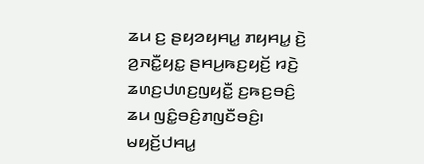ꤘꤣ ꤢ꤬ ꤔꤟꤤꤟꤌꤣ꤭ ꤊꤟꤌꤣ꤭ ꤢꤧ꤬ ꤤ꤬ꤏꤢꤪ꤭ꤟꤢ꤭ ꤔꤌꤣ꤬ꤒꤢ꤬ꤟꤢꤩ꤬ ꤙꤢꤧ꤬ ꤘꤛꤢ꤬ꤓꤛꤢ꤬ꤜꤟꤢꤪ꤭ ꤢ꤬ꤒꤢ꤬ꤋꤢꤨ꤬ ꤘꤣ ꤜꤢꤨ꤭ꤋꤢꤨ꤬ꤊꤜꤢꤪꤋꤢꤨ꤬꤯ ꤗꤟꤢꤩ꤬ꤓꤌꤣ꤭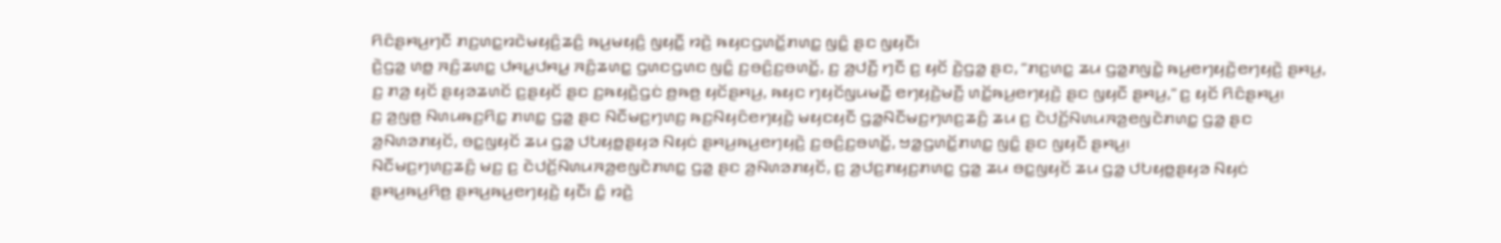ꤖꤢꤨꤔꤌꤣ꤬ꤚꤢꤪ ꤊꤢ꤬ꤛꤢ꤭ꤙꤢꤧꤗꤟꤢꤨ꤬ꤘꤢꤨ꤬ ꤒꤣ꤬ꤗꤟꤢꤨ꤬ ꤜꤟꤢꤪ꤭ ꤙꤢꤧ꤬ ꤒꤟꤢꤞꤛꤢꤩ꤭ꤊꤛꤢ꤭ ꤜꤢꤨ꤭ ꤔꤢ ꤜꤟꤢꤪ꤯
ꤢꤧ꤬ꤞꤤ꤭ ꤛꤥ꤭ ꤏꤢꤨ꤬ꤘꤛꤢ꤭ ꤓꤌꤣ꤭ꤓꤌꤣ꤭ ꤏꤢꤨ꤬ꤘꤛꤢ꤭ ꤞꤛꤢꤞꤛꤢ ꤜꤢꤨ꤭ ꤢ꤬ꤋꤢꤨ꤬ꤢ꤬ꤋꤛꤢꤩ꤭, ꤢ꤬ ꤤ꤬ꤓꤢꤪ꤬ ꤚꤢꤪ ꤢ꤬ ꤟꤢꤩ ꤢꤧ꤬ꤞꤤ꤭ ꤔꤢ, “ꤊꤢ꤬ꤛꤢ꤭ ꤘꤣ ꤞꤤ꤭ꤊꤜꤢꤧ꤭ ꤒꤣ꤬ꤕꤚꤟꤢꤧ꤬ꤕꤚꤟꤢꤧ꤬ ꤔꤌꤣ꤬, ꤢ꤬ ꤊꤤ꤬ ꤟꤢꤩ ꤔꤟꤤꤘꤛꤢꤩ ꤢ꤬ꤔꤟꤢꤩ ꤔꤢ ꤢ꤬ꤒꤟꤢꤧ꤬ꤞꤢꤦ ꤥ꤬ꤒꤥ꤬ ꤟꤢꤩꤔꤌꤣ꤬, ꤒꤟꤢ ꤚꤟꤢꤩꤜꤣꤗꤢꤪ꤭ ꤕꤚꤟꤢꤧ꤬ꤗꤢꤪ꤬ ꤛꤢꤩ꤭ꤒꤣ꤬ꤕꤚꤟꤢꤧ꤬ ꤔꤢ ꤜꤟꤢꤪ ꤔꤌꤣ꤬,” ꤢ꤬ ꤟꤢꤩ ꤖꤢꤨꤔꤌꤣ꤬꤯
ꤢ꤬ ꤤ꤬ꤜꤥ꤬ ꤡꤛꤣꤒꤢ꤬ꤖꤢ꤭ ꤊꤛꤢ꤭ ꤞꤤ꤭ ꤔꤢ ꤡꤢꤪꤗꤢ꤬ꤚꤛꤢ꤬ ꤒꤢ꤬ꤡꤟꤢꤨꤕꤚꤟꤢꤧ꤬ ꤗꤟꤢꤟꤢꤪ ꤞꤤ꤭ꤡꤢꤪꤗꤢ꤬ꤚꤛꤢ꤬ꤘꤢꤨ꤬ ꤘꤣ ꤢ꤬ ꤢꤧꤓꤢꤩ꤬ꤡꤛꤣꤏꤤ꤬ꤕꤜꤢꤧꤊꤛꤢ꤭ ꤞꤤ꤭ ꤔꤢ ꤤ꤬ꤡꤛꤤꤊꤟꤢꤩ, ꤋꤢ꤭ꤜꤟꤢꤩ ꤘꤣ ꤞꤤ꤭ ꤓꤝꤟꤥ꤭ꤔꤟꤤ ꤡꤟꤢꤦ ꤔꤌꤣ꤬ꤒꤣ꤬ꤕꤚꤟꤢꤧ꤬ ꤢ꤬ꤋꤢꤨ꤬ꤢ꤬ꤋꤛꤢꤩ꤭, ꤠꤤ꤭ꤞꤛꤢꤩ꤭ꤊꤛꤢ꤭ ꤜꤢꤨ꤭ ꤔꤢ ꤜꤟꤢꤪ ꤔꤌꤣ꤬꤯
ꤡꤢꤪꤗꤢ꤬ꤚꤛꤢ꤬ꤘꤢꤨ꤬ ꤗꤢ꤬ ꤢ꤬ ꤢꤧꤓꤢꤩ꤬ꤡꤛꤣꤏꤤ꤬ꤕꤜꤢꤧꤊꤛꤢ꤭ ꤞꤤ꤭ ꤔꤢ ꤤ꤬ꤡꤛꤤꤊꤟꤢꤩ, ꤢ꤬ ꤤ꤬ꤓꤢ꤬ꤊꤟꤢ꤬ꤊꤛꤢ꤭ ꤞꤤ꤭ ꤘꤣ ꤋꤢ꤭ꤜꤟꤢꤩ ꤘꤣ ꤞꤤ꤭ ꤓꤝꤟꤥ꤭ꤔꤟꤤ ꤡꤟꤢꤦ ꤔꤌꤣ꤬ꤒꤣ꤬ꤖꤥ꤬ ꤔꤌꤣ꤬ꤒꤣ꤬ꤕꤚꤟꤢꤧ꤬ ꤟꤢꤪ꤯ ꤢꤨ꤭ ꤙꤢꤧ꤬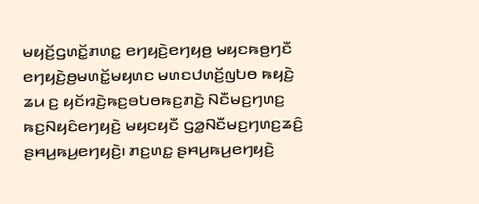ꤗꤟꤢꤩ꤬ꤞꤛꤢꤩ꤭ꤊꤛꤢ꤭ ꤕꤚꤟꤢꤧ꤬ꤕꤚꤟꤥ꤬ ꤗꤟꤢꤒꤥ꤬ꤚꤢꤪ ꤕꤚꤟꤢꤧ꤬ꤥ꤬ꤗꤛꤢꤩ꤭ꤗꤟꤛꤢ ꤗꤛꤢꤓꤛꤢꤩ꤬ꤜꤝꤥ ꤒꤟꤢꤧ꤬ ꤘꤣ ꤢ꤬ ꤟꤢꤩꤙꤢꤧ꤬ꤒꤢ꤬ꤋꤝꤥꤒꤢ꤬ꤊꤢꤧ꤬ ꤡꤢꤪꤗꤢ꤬ꤚꤛꤢ꤬ ꤒꤢ꤬ꤡꤟꤢꤨꤕꤚꤟꤢꤧ꤬ ꤗꤟꤢꤟꤢꤪ ꤞꤤ꤭ꤡꤢꤪꤗꤢ꤬ꤚꤛꤢ꤬ꤘꤢꤨ꤬ ꤔꤌꤣ꤬ꤒꤣ꤬ꤕꤚꤟꤢꤧ꤬꤯ ꤊꤢ꤬ꤛꤢ꤭ ꤔꤌꤣ꤬ꤒꤣ꤬ꤕꤚꤟꤢꤧ꤬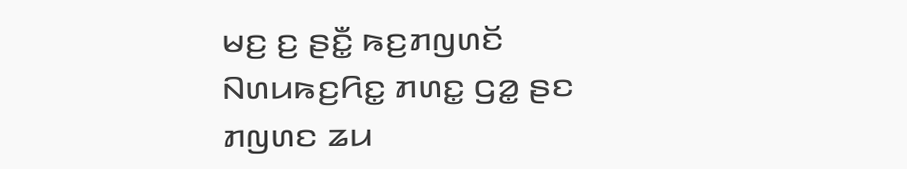ꤗꤢ꤬ ꤢ꤬ ꤔꤢꤪ꤭ ꤒꤢ꤬ꤊꤜꤛꤢꤩ ꤡꤛꤣꤒꤢ꤬ꤖꤢ꤭ ꤊꤛꤢ꤭ ꤞꤤ꤭ ꤔꤢ ꤊꤜꤛꤢ ꤘꤣ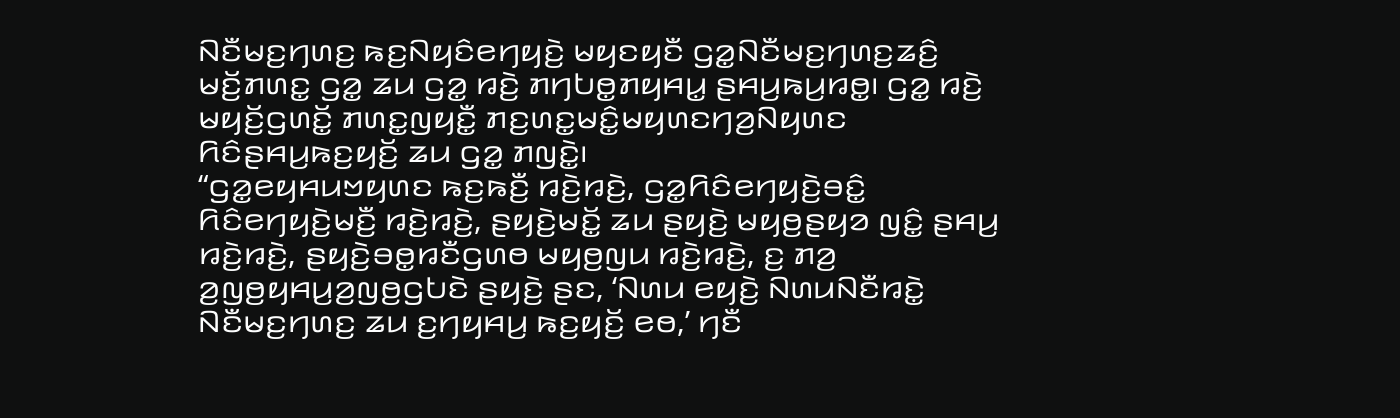ꤡꤢꤪꤗꤢ꤬ꤚꤛꤢ꤬ ꤒꤢ꤬ꤡꤟꤢꤨꤕꤚꤟꤢꤧ꤬ ꤗꤟꤢꤟꤢꤪ ꤞꤤ꤭ꤡꤢꤪꤗꤢ꤬ꤚꤛꤢ꤬ꤘꤢꤨ꤬ ꤗꤢꤩ꤬ꤊꤛꤢ꤭ ꤞꤤ꤭ ꤘꤣ ꤞꤤ꤭ ꤙꤢꤧ꤬ ꤊꤚꤝꤥ꤭ꤊꤟꤌꤣ꤭ ꤔꤌꤣ꤬ꤒꤣ꤬ꤙꤥ꤭꤯ ꤞꤤ꤭ ꤙꤢꤧ꤬ ꤗꤟꤢꤩ꤬ꤞꤛꤢꤩ꤭ ꤊꤛꤢ꤭ꤜꤟꤢꤪ꤭ ꤊꤢ꤬ꤛꤢ꤭ꤗꤢꤨ꤭ꤗꤟꤛꤢꤚꤤ꤬ꤡꤟꤛꤢ ꤖꤢꤨꤔꤌꤣ꤬ꤒꤢ꤬ꤟꤢꤩ꤬ ꤘꤣ ꤞꤤ꤭ ꤊꤜꤢꤧ꤭꤯
“ꤞꤤ꤭ꤕꤟꤌꤣꤠꤟꤛꤢ ꤒꤢ꤬ꤒꤢꤪ꤬ ꤙꤢꤧ꤬ꤙꤢꤧ꤬, ꤞꤤ꤭ꤖꤢꤨꤕꤚꤟꤢꤧ꤬ꤋꤢꤨ꤭ ꤖꤢꤨꤕꤚꤟꤢꤧ꤬ꤗꤢꤪ꤬ ꤙꤢꤧ꤬ꤙꤢꤧ꤬, ꤔꤟꤢꤧ꤬ꤗꤢꤩ꤭ ꤘꤣ ꤔꤟꤢꤧ꤬ ꤗꤟꤥ꤬ꤔꤟꤤ ꤜꤢꤨ꤭ ꤔꤌꤣ꤬ ꤙꤢꤧ꤬ꤙꤢꤧ꤬, ꤔꤟꤢꤧ꤬ꤋꤥ꤭ꤙꤢꤪꤞꤛꤥ ꤗꤟꤥ꤬ꤜꤣ ꤙꤢꤧ꤬ꤙꤢꤧ꤬, ꤢ꤬ ꤊꤤ꤬ ꤤ꤬ꤜꤥ꤬ꤟꤌꤣ꤬ꤤ꤬ꤜꤥ꤬ꤞꤝꤢꤧ ꤔꤟꤢꤧ꤬ ꤔꤢ, ‘ꤡꤛꤣ ꤕꤟꤢꤧ꤬ ꤡꤛꤣꤡꤢꤪꤙꤢꤧ꤭ ꤡꤢꤪꤗꤢ꤬ꤚꤛꤢ꤬ ꤘꤣ ꤢ꤬ꤚꤟꤌꤣ꤬ ꤒꤢ꤬ꤟꤢꤩ꤬ ꤕꤥ,’ ꤚꤢꤪ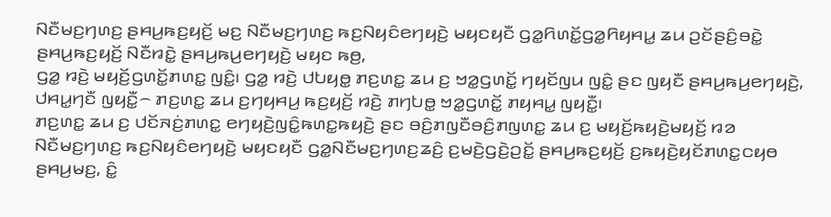ꤡꤢꤪꤗꤢ꤬ꤚꤛꤢ꤬ ꤔꤌꤣ꤬ꤒꤢ꤬ꤟꤢꤩ꤬ ꤗꤢ꤬ ꤡꤢꤪꤗꤢ꤬ꤚꤛꤢ꤬ ꤒꤢ꤬ꤡꤟꤢꤨꤕꤚꤟꤢꤧ꤬ ꤗꤟꤢꤟꤢꤪ ꤞꤤ꤭ꤖꤛꤢꤩ꤭ꤞꤤ꤭ꤖꤟꤌꤣ꤭ ꤘꤣ ꤑꤢꤩꤔꤢꤨ꤬ꤋꤢꤧ꤭ ꤔꤌꤣ꤬ꤒꤢ꤬ꤟꤢꤩ꤬ ꤡꤢꤪꤙꤢꤧ꤭ ꤔꤌꤣ꤬ꤒꤣ꤬ꤕꤚꤟꤢꤧ꤬ ꤗꤟꤢ ꤒꤥ꤬,
ꤞꤤ꤭ ꤙꤢꤧ꤬ ꤗꤟꤢꤩ꤬ꤞꤛꤢꤩ꤭ꤊꤛꤢ꤭ ꤜꤢꤨ꤭꤯ ꤞꤤ꤭ ꤙꤢꤧ꤬ ꤓꤝꤟꤥ꤭ ꤊꤢ꤬ꤛꤢ꤭ ꤘꤣ ꤢ꤬ ꤠꤤ꤭ꤞꤛꤢꤩ꤭ ꤚꤟꤢꤩꤜꤣ ꤜꤢꤨ꤭ ꤔꤢ ꤜꤟꤢꤪ ꤔꤌꤣ꤬ꤒꤣ꤬ꤕꤚꤟꤢꤧ꤬, ꤓꤌꤣ꤭ꤚꤢꤪ ꤜꤟꤢꤪ꤭꤮ ꤊꤢ꤬ꤛꤢ꤭ ꤘꤣ ꤢ꤬ꤚꤟꤌꤣ꤬ ꤒꤢ꤬ꤟꤢꤩ꤬ ꤙꤢꤧ꤬ ꤊꤚꤝꤥ꤭ ꤠꤤ꤭ꤞꤛꤢꤩ꤭ ꤊꤟꤌꤣ꤭ ꤜꤟꤢꤪ꤭꤯
ꤊꤢ꤬ꤛꤢ꤭ ꤘꤣ ꤢ꤬ ꤓꤢꤩꤏꤢꤦ꤬ꤊꤛꤢ꤭ ꤕꤚꤟꤢꤧ꤬ꤜꤢꤨ꤭ꤒꤛꤢ꤭ꤒꤟꤢꤧ꤬ ꤔꤢ ꤋꤢꤨ꤬ꤊꤜꤢꤪꤋꤢꤨ꤬ꤊꤜꤛꤢ꤭ ꤘꤣ ꤢ꤬ ꤗꤟꤢꤩ꤬ꤒꤟꤢꤧ꤬ꤗꤟꤢꤩ꤬ ꤙꤤ ꤡꤢꤪꤗꤢ꤬ꤚꤛꤢ꤬ ꤒꤢ꤬ꤡꤟꤢꤨꤕꤚꤟꤢꤧ꤬ ꤗꤟꤢꤟꤢꤪ ꤞꤤ꤭ꤡꤢꤪꤗꤢ꤬ꤚꤛꤢ꤬ꤘꤢꤨ꤬ ꤢ꤬ꤗꤢꤧ꤬ꤞꤢꤧ꤬ꤑꤢꤩ꤭ ꤔꤌꤣ꤬ꤒꤢ꤬ꤟꤢꤩ꤬ ꤢ꤬ꤒꤟꤢꤧ꤬ꤟꤢꤩꤊꤛꤢ꤭ꤍꤟꤥ ꤔꤌꤣ꤬ꤗꤢ꤬, ꤢꤨ꤭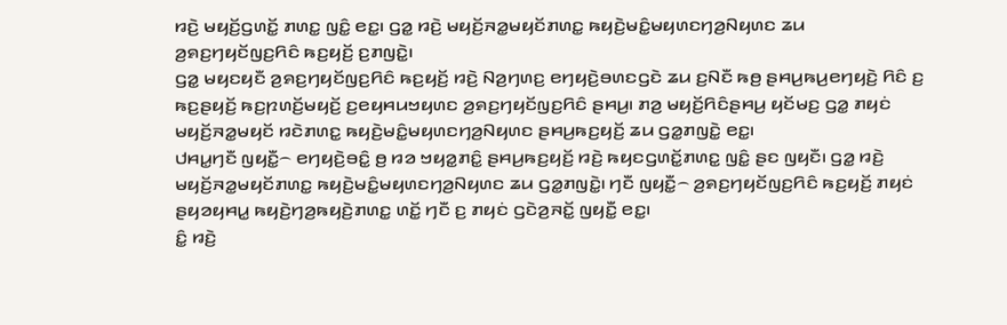ꤙꤢꤧ꤬ ꤗꤟꤢꤩ꤬ꤞꤛꤢꤩ꤭ ꤊꤛꤢ꤭ ꤜꤢꤨ꤭ ꤕꤢ꤭꤯ ꤞꤤ꤭ ꤙꤢꤧ꤬ ꤗꤟꤢꤩ꤬ꤏꤤ꤭ꤗꤟꤢꤩꤊꤛꤢ꤭ ꤒꤟꤢꤧ꤬ꤗꤢꤨ꤭ꤗꤟꤛꤢꤚꤤ꤬ꤡꤟꤛꤢ ꤘꤣ ꤤ꤬ꤎꤢ꤬ꤚꤟꤢꤩꤜꤢ꤬ꤖꤢꤨ ꤒꤢ꤬ꤟꤢꤩ꤬ ꤢ꤬ꤊꤜꤢꤧ꤭꤯
ꤞꤤ꤭ ꤗꤟꤢꤟꤢꤪ ꤤ꤬ꤎꤢ꤬ꤚꤟꤢꤩꤜꤢ꤬ꤖꤢꤨ ꤒꤢ꤬ꤟꤢꤩ꤬ ꤙꤢꤧ꤬ ꤡꤤ꤬ꤚꤛꤢ꤬ ꤕꤚꤟꤢꤧ꤬ꤋꤛꤢꤞꤢꤧ ꤘꤣ ꤢ꤬ꤡꤢꤪ ꤒꤥ꤬ ꤔꤌꤣ꤬ꤒꤣ꤬ꤕꤚꤟꤢꤧ꤬ ꤖꤢꤨ ꤢ꤬ ꤒꤢ꤬ꤔꤟꤢꤩ꤬ ꤒꤢ꤬ꤐꤛꤢꤩ꤬ꤗꤟꤢꤩ꤬ ꤢ꤬ꤕꤟꤌꤣꤠꤟꤛꤢ ꤤ꤬ꤎꤢ꤬ꤚꤟꤢꤩꤜꤢ꤬ꤖꤢꤨ ꤔꤌꤣ꤬꤯ ꤊꤤ꤬ ꤗꤟꤢꤩ꤬ꤖꤢꤨꤔꤌꤣ꤬ ꤟꤢꤩꤗꤢ꤬ ꤞꤤ꤭ ꤊꤟꤢꤦ ꤗꤟꤢꤩ꤬ꤏꤤ꤭ꤗꤟꤢꤩ ꤙꤢꤧꤊꤛꤢ꤭ ꤒꤟꤢꤧ꤬ꤗꤢꤨ꤭ꤗꤟꤛꤢꤚꤤ꤬ꤡꤟꤛꤢ ꤔꤌꤣ꤬ꤒꤢ꤬ꤟꤢꤩ꤬ ꤘꤣ ꤞꤤ꤭ꤊꤜꤢꤧ꤭ ꤕꤢ꤭꤯
ꤓꤌꤣ꤭ꤚꤢꤪ ꤜꤟꤢꤪ꤭꤮ ꤕꤚꤟꤢꤧ꤬ꤋꤢꤨ꤭ ꤥ꤬ ꤙꤤ ꤠꤟꤤ꤭ꤊꤢꤨ꤭ ꤔꤌꤣ꤬ꤒꤢ꤬ꤟꤢꤩ꤬ ꤙꤢꤧ꤬ ꤒꤟꤢꤞꤛꤢꤩ꤭ꤊꤛꤢ꤭ ꤜꤢꤨ꤭ ꤔꤢ ꤜꤟꤢꤪ꤯ ꤞꤤ꤭ ꤙꤢꤧ꤬ ꤗꤟꤢꤩ꤬ꤏꤤ꤭ꤗꤟꤢꤩꤊꤛꤢ꤭ ꤒꤟꤢꤧ꤬ꤗꤢꤨ꤭ꤗꤟꤛꤢꤚꤤ꤬ꤡꤟꤛꤢ ꤘꤣ ꤞꤤ꤭ꤊꤜꤢꤧ꤭꤯ ꤚꤢꤪ ꤜꤟꤢꤪ꤭꤮ ꤤ꤬ꤎꤢ꤬ꤚꤟꤢꤩꤜꤢ꤬ꤖꤢꤨ ꤒꤢ꤬ꤟꤢꤩ꤬ ꤊꤟꤢꤦ ꤔꤟꤤꤟꤌꤣ꤭ ꤒꤟꤢꤧ꤬ꤚꤤ꤬ꤒꤟꤢꤧ꤬ꤊꤛꤢ꤭ ꤛꤢꤩ꤭ ꤚꤢꤪ ꤢ꤬ ꤊꤟꤢꤦ ꤞꤢꤧꤤ꤬ꤏꤢꤩ꤭ ꤜꤟꤢꤪ꤭ ꤕꤢ꤭꤯
ꤢꤨ꤭ ꤙꤢꤧ꤬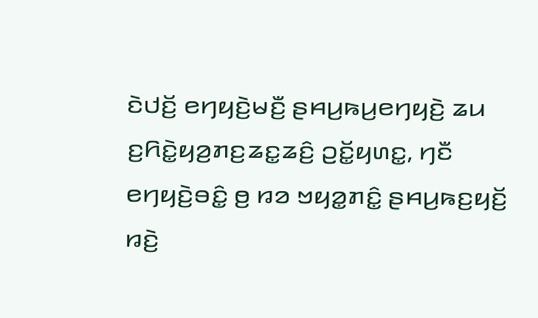ꤢꤧꤓꤢꤩ꤬ ꤕꤚꤟꤢꤧ꤬ꤗꤢꤪ꤬ ꤔꤌꤣ꤬ꤒꤣ꤬ꤕꤚꤟꤢꤧ꤬ ꤘꤣ ꤢ꤬ꤖꤢꤧ꤭ꤟꤤ꤬ꤊꤢ꤬ꤘꤢ꤭ꤘꤢꤨ꤬ ꤑꤢꤩ꤭ꤟꤛꤢ꤭, ꤚꤢꤪ ꤕꤚꤟꤢꤧ꤬ꤋꤢꤨ꤭ ꤥ꤬ ꤙꤤ ꤠꤟꤤ꤭ꤊꤢꤨ꤭ ꤔꤌꤣ꤬ꤒꤢ꤬ꤟꤢꤩ꤬ ꤙꤢꤧ꤬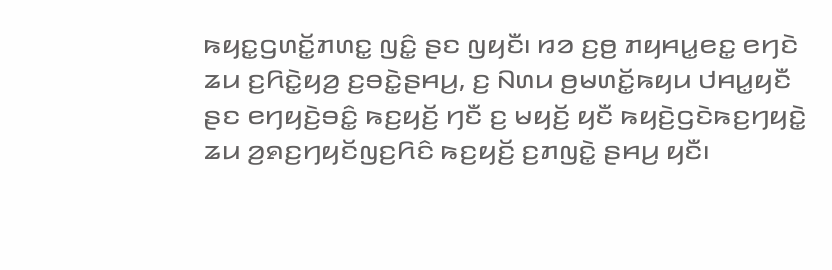ꤒꤟꤢ꤭ꤞꤛꤢꤩ꤭ꤊꤛꤢ꤭ ꤜꤢꤨ꤭ ꤔꤢ ꤜꤟꤢꤪ꤯ ꤙꤤ ꤢ꤬ꤥ꤬ ꤊꤟꤌꤣ꤭ꤕꤢ꤭ ꤕꤚꤢꤧ ꤘꤣ ꤢ꤬ꤖꤢꤧ꤭ꤟꤤ꤬ ꤢ꤬ꤋꤢꤧ꤭ꤔꤌꤣ꤬, ꤢ꤬ ꤡꤛꤣ ꤥ꤬ꤗꤛꤢꤩ꤭ꤒꤟꤣ ꤓꤌꤣ꤭ꤟꤢꤪ ꤔꤢ ꤕꤚꤟꤢꤧ꤬ꤋꤢꤨ꤭ ꤒꤢ꤬ꤟꤢꤩ꤬ ꤚꤢꤪ ꤢ꤬ ꤗꤟꤢꤩ꤬ ꤟꤢꤪ ꤒꤟꤢꤧ꤬ꤞꤢꤧꤒꤢ꤬ꤚꤟꤢꤧ꤭ ꤘꤣ ꤤ꤬ꤎꤢ꤬ꤚꤟꤢꤩꤜꤢ꤬ꤖꤢꤨ ꤒꤢ꤬ꤟꤢꤩ꤬ ꤢ꤬ꤊꤜꤢꤧ꤭ ꤔꤌꤣ꤬ ꤟꤢꤪ꤯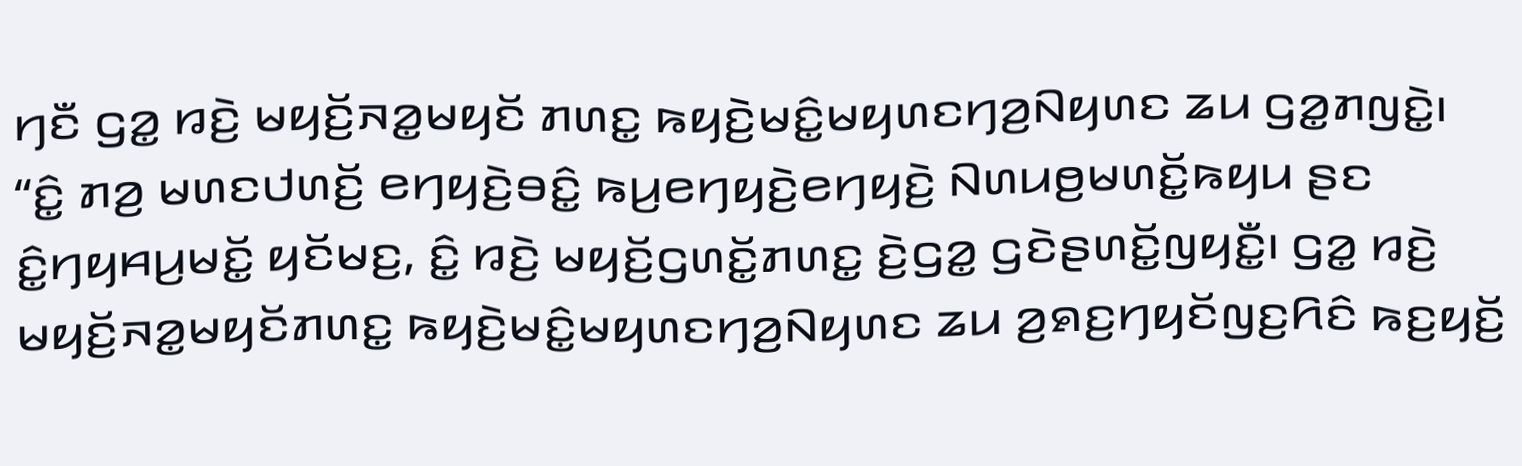ꤚꤢꤪ ꤞꤤ꤭ ꤙꤢꤧ꤬ ꤗꤟꤢꤩ꤬ꤏꤤ꤭ꤗꤟꤢꤩ ꤊꤛꤢ꤭ ꤒꤟꤢꤧ꤬ꤗꤢꤨ꤭ꤗꤟꤛꤢꤚꤤ꤬ꤡꤟꤛꤢ ꤘꤣ ꤞꤤ꤭ꤊꤜꤢꤧ꤭꤯
“ꤢꤨ꤭ ꤊꤤ꤬ ꤗꤛꤢꤓꤛꤢꤩ꤬ ꤕꤚꤟꤢꤧ꤬ꤋꤢꤨ꤭ ꤒꤣ꤬ꤕꤚꤟꤢꤧ꤬ꤕꤚꤟꤢꤧ꤬ ꤡꤛꤣꤥ꤬ꤗꤛꤢꤩ꤭ꤒꤟꤣ ꤔꤢ ꤢꤨ꤭ꤚꤟꤌꤣ꤬ꤗꤢꤩ꤭ ꤟꤢꤩꤗꤢ꤬, ꤢꤨ꤭ ꤙꤢꤧ꤬ ꤗꤟꤢꤩ꤬ꤞꤛꤢꤩ꤭ꤊꤛꤢ꤭ ꤢꤧ꤬ꤞꤤ꤭ ꤞꤢꤧꤔꤛꤢꤩ꤭ꤜꤟꤢꤪ꤭꤯ ꤞꤤ꤭ ꤙꤢꤧ꤬ ꤗꤟꤢꤩ꤬ꤏꤤ꤭ꤗꤟꤢꤩꤊꤛꤢ꤭ ꤒꤟꤢꤧ꤬ꤗꤢꤨ꤭ꤗꤟꤛꤢꤚꤤ꤬ꤡꤟꤛꤢ ꤘꤣ ꤤ꤬ꤎꤢ꤬ꤚꤟꤢꤩꤜꤢ꤬ꤖꤢꤨ ꤒꤢ꤬ꤟꤢꤩ꤬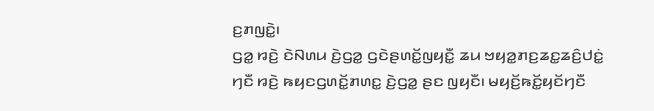ꤢ꤬ꤊꤜꤢꤧ꤭꤯
ꤞꤤ꤭ ꤙꤢꤧ꤬ ꤢꤧꤡꤛꤣ ꤢꤧ꤬ꤞꤤ꤭ ꤞꤢꤧꤔꤛꤢꤩ꤭ꤜꤟꤢꤪ꤭ ꤘꤣ ꤠꤟꤤ꤭ꤊꤢ꤬ꤘꤢ꤭ꤘꤢꤨ꤬ꤓꤢꤦ꤭ ꤚꤢꤪ ꤙꤢꤧ꤬ ꤒꤟꤢꤞꤛꤢꤩ꤭ꤊꤛꤢ꤭ ꤢꤧ꤬ꤞꤤ꤭ ꤔꤢ ꤜꤟꤢꤪ꤯ ꤗꤟꤢꤩ꤬ꤒꤢꤩ꤭ꤟꤢꤩꤚꤢꤪ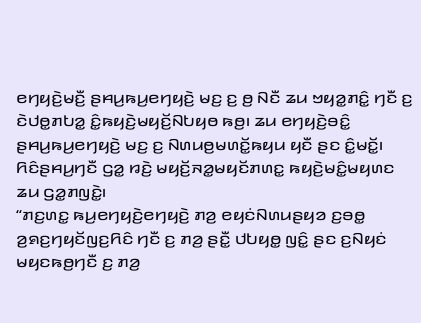ꤕꤚꤟꤢꤧ꤬ꤗꤢꤪ꤬ ꤔꤌꤣ꤬ꤒꤣ꤬ꤕꤚꤟꤢꤧ꤬ ꤗꤢ꤬ ꤢ꤬ ꤥ꤬ ꤡꤢꤪ ꤘꤣ ꤠꤟꤤ꤭ꤊꤢꤨ꤭ ꤚꤢꤪ ꤢ꤬ ꤢꤧꤓꤥ꤭ꤊꤝꤤ꤭ ꤢꤨ꤭ꤒꤟꤢꤧ꤬ꤗꤟꤢꤩ꤬ꤡꤝꤟꤥ ꤒꤥ꤬꤯ ꤘꤣ ꤕꤚꤟꤢꤧ꤬ꤋꤢꤨ꤭ ꤔꤌꤣ꤬ꤒꤣ꤬ꤕꤚꤟꤢꤧ꤬ ꤗꤢ꤬ ꤢ꤬ ꤡꤛꤣꤥ꤬ꤗꤛꤢꤩ꤭ꤒꤟꤣ ꤟꤢꤪ ꤔꤢ ꤢꤨ꤭ꤗꤢꤩ꤭꤯ ꤖꤢꤨꤔꤌꤣ꤬ꤚꤢꤪ ꤞꤤ꤭ ꤙꤢꤧ꤬ ꤗꤟꤢꤩ꤬ꤏꤤ꤭ꤗꤟꤢꤩꤊꤛꤢ꤭ ꤒꤟꤢꤧ꤬ꤗꤢꤨ꤭ꤗꤟꤛꤢ ꤘꤣ ꤞꤤ꤭ꤊꤜꤢꤧ꤭꤯
“ꤊꤢ꤬ꤛꤢ꤭ ꤒꤣ꤬ꤕꤚꤟꤢꤧ꤬ꤕꤚꤟꤢꤧ꤬ ꤊꤤ꤬ ꤕꤟꤢꤦꤡꤛꤣꤔꤟꤤ ꤢ꤬ꤋꤥ꤭ ꤤ꤬ꤎꤢ꤬ꤚꤟꤢꤩꤜꤢ꤬ꤖꤢꤨ ꤚꤢꤪ ꤢ꤬ ꤊꤤ꤬ ꤔꤢꤪ꤭ ꤓꤝꤟꤥ꤭ ꤜꤢꤨ꤭ ꤔꤢ ꤢ꤬ꤡꤟꤢꤦ ꤗꤟꤢꤒꤥ꤬ꤚꤢꤪ ꤢ꤬ ꤊꤤ꤬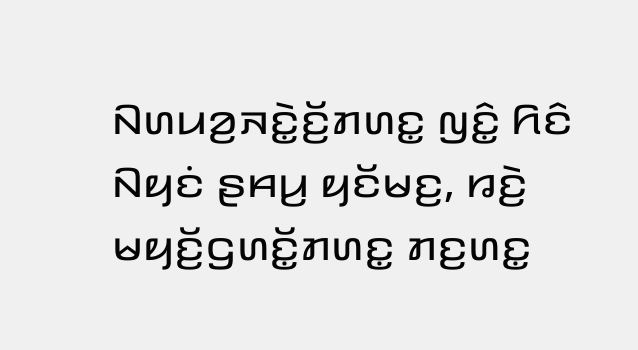ꤡꤛꤣꤤ꤬ꤏꤢꤧ꤭ꤢꤩ꤬ꤊꤛꤢ꤭ ꤜꤢꤨ꤭ ꤖꤢꤨ ꤡꤟꤢꤦ ꤔꤌꤣ꤬ ꤟꤢꤩꤗꤢ꤬, ꤙꤢꤧ꤬ ꤗꤟꤢꤩ꤬ꤞꤛꤢꤩ꤭ꤊꤛꤢ꤭ ꤊꤢ꤬ꤛꤢ꤭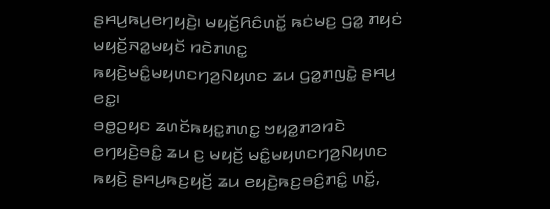ꤔꤌꤣ꤬ꤒꤣ꤬ꤕꤚꤟꤢꤧ꤬꤯ ꤗꤟꤢꤩ꤬ꤖꤢꤨꤛꤢꤩ꤭ ꤒꤢꤦꤗꤢ꤬ ꤞꤤ꤭ ꤊꤟꤢꤦ ꤗꤟꤢꤩ꤬ꤏꤤ꤭ꤗꤟꤢꤩ ꤙꤢꤧꤊꤛꤢ꤭ ꤒꤟꤢꤧ꤬ꤗꤢꤨ꤭ꤗꤟꤛꤢꤚꤤ꤬ꤡꤟꤛꤢ ꤘꤣ ꤞꤤ꤭ꤊꤜꤢꤧ꤭ ꤔꤌꤣ꤬ ꤕꤢ꤭꤯
ꤋꤥ꤭ꤑꤟꤢ ꤘꤛꤢꤩꤒꤟꤢ꤭ꤊꤛꤢ꤭ ꤠꤟꤤ꤭ꤊꤤꤙꤢꤧ ꤕꤚꤟꤢꤧ꤬ꤋꤢꤨ꤭ ꤘꤣ ꤢ꤬ ꤗꤟꤢꤩ꤬ ꤗꤢꤨ꤭ꤗꤟꤛꤢꤚꤤ꤬ꤡꤟꤛꤢ ꤒꤟꤢꤧ꤬ ꤔꤌꤣ꤬ꤒꤢ꤬ꤟꤢꤩ꤬ ꤘꤣ ꤕꤟꤢꤧ꤬ꤒꤢ꤬ꤋꤢꤨ꤬ꤊꤢꤨ꤭ ꤛꤢꤩ꤭,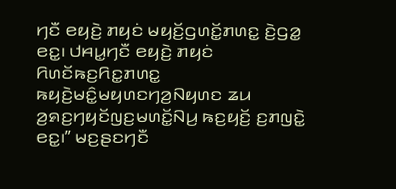ꤚꤢꤪ ꤕꤟꤢꤧ꤬ ꤊꤟꤢꤦ ꤗꤟꤢꤩ꤬ꤞꤛꤢꤩ꤭ꤊꤛꤢ꤭ ꤢꤧ꤬ꤞꤤ꤭ ꤕꤢ꤭꤯ ꤓꤌꤣ꤭ꤚꤢꤪ ꤕꤟꤢꤧ꤬ ꤊꤟꤢꤦ ꤖꤛꤢꤩꤒꤢ꤬ꤖꤢ꤭ꤊꤛꤢ꤭ ꤒꤟꤢꤧ꤬ꤗꤢꤨ꤭ꤗꤟꤛꤢꤚꤤ꤬ꤡꤟꤛꤢ ꤘꤣ ꤤ꤬ꤎꤢ꤬ꤚꤟꤢꤩꤜꤢ꤬ꤗꤛꤢꤩ꤭ꤡꤣ꤬ ꤒꤢ꤬ꤟꤢꤩ꤬ ꤢ꤬ꤊꤜꤢꤧ꤭ ꤕꤢ꤭꤯” ꤗꤢ꤬ꤔꤢꤚꤢꤪ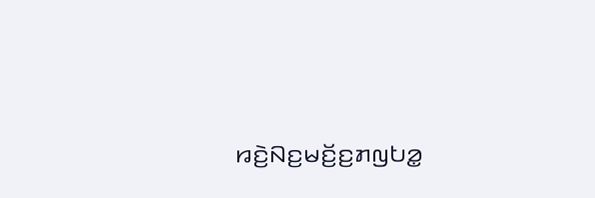ꤙꤢꤧ꤬ꤡꤢ꤬ꤗꤢꤩ꤬ꤢ꤬ꤊꤜꤝꤤ꤭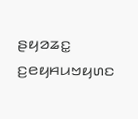ꤔꤟꤤꤘꤢ꤭ ꤢ꤬ꤕꤟꤌꤣꤠꤟꤛꤢ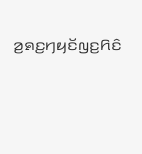ꤤ꤬ꤎꤢ꤬ꤚꤟꤢꤩꤜꤢ꤬ꤖꤢꤨ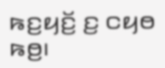ꤒꤢ꤬ꤟꤢꤩ꤬ ꤢ꤬ ꤍꤟꤥ ꤒꤥ꤬꤯